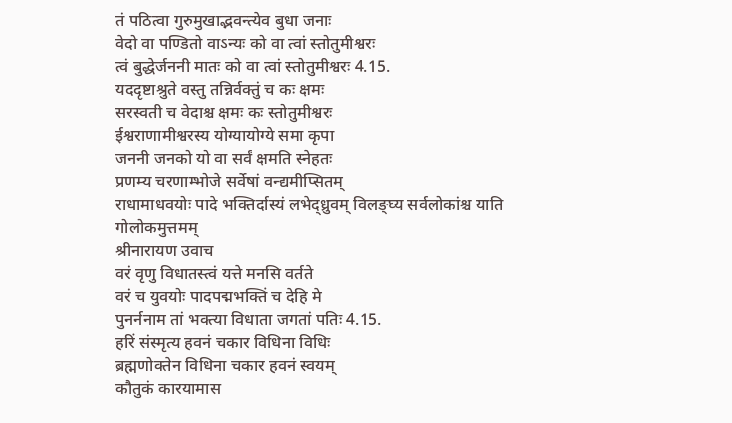तं पठित्वा गुरुमुखाद्भवन्त्येव बुधा जनाः
वेदो वा पण्डितो वाऽन्यः को वा त्वां स्तोतुमीश्वरः
त्वं बुद्धेर्जननी मातः को वा त्वां स्तोतुमीश्वरः 4.15.
यददृष्टाश्रुते वस्तु तन्निर्वक्तुं च कः क्षमः
सरस्वती च वेदाश्च क्षमः कः स्तोतुमीश्वरः
ईश्वराणामीश्वरस्य योग्यायोग्ये समा कृपा
जननी जनको यो वा सर्वं क्षमति स्नेहतः
प्रणम्य चरणाम्भोजे सर्वेषां वन्द्यमीप्सितम्
राधामाधवयोः पादे भक्तिर्दास्यं लभेद्ध्रुवम् विलङ्घ्य सर्वलोकांश्च याति गोलोकमुत्तमम्
श्रीनारायण उवाच
वरं वृणु विधातस्त्वं यत्ते मनसि वर्तते
वरं च युवयोः पादपद्मभक्तिं च देहि मे
पुनर्ननाम तां भक्त्या विधाता जगतां पतिः 4.15.
हरिं संस्मृत्य हवनं चकार विधिना विधिः
ब्रह्मणोक्तेन विधिना चकार हवनं स्वयम्
कौतुकं कारयामास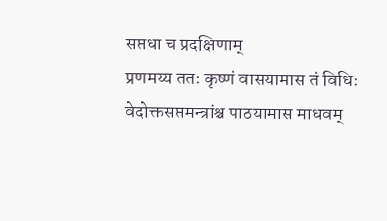सप्तधा च प्रदक्षिणाम्
प्रणमय्य ततः कृष्णं वासयामास तं विधिः
वेदोक्तसप्तमन्त्रांश्च पाठयामास माधवम्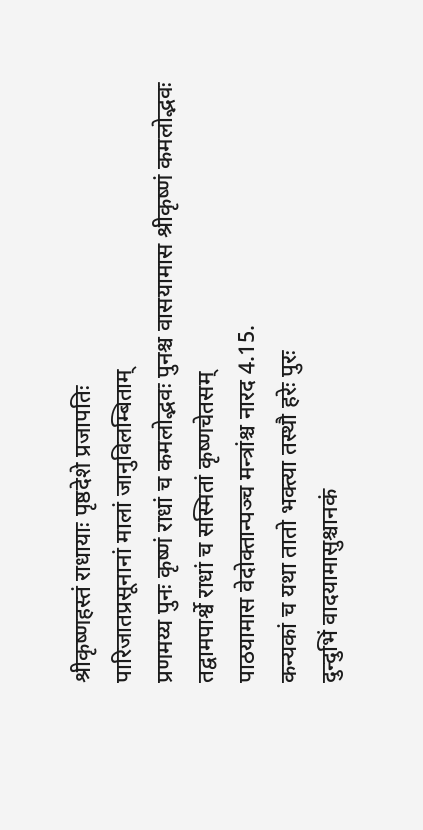श्रीकृष्णहस्तं राधायाः पृष्ठदेशे प्रजापतिः
पारिजातप्रसूनानां मालां जानुविलम्बिताम्
प्रणमय्य पुनः कृष्णं राधां च कमलोद्भवः पुनश्च वासयामास श्रीकृष्णं कमलोद्भवः
तद्वामपार्श्वे राधां च सस्मितां कृष्णचेतसम्
पाठयामास वेदोक्तान्पञ्च मन्त्रांश्च नारद 4.15.
कन्यकां च यथा तातो भक्त्या तस्थौ हरेः पुरः
दुन्दुभिं वादयामासुश्चानकं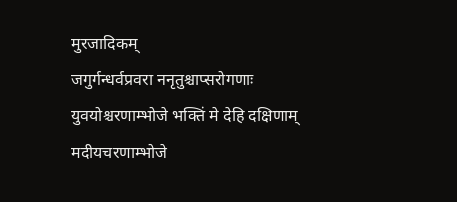मुरजादिकम्
जगुर्गन्धर्वप्रवरा ननृतुश्चाप्सरोगणाः
युवयोश्चरणाम्भोजे भक्तिं मे देहि दक्षिणाम्
मदीयचरणाम्भोजे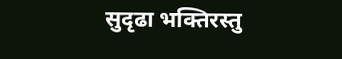सुदृढा भक्तिरस्तु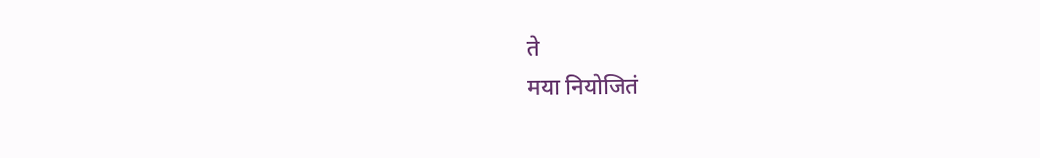ते
मया नियोजितं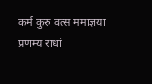कर्म कुरु वत्स ममाज्ञया
प्रणम्य राधां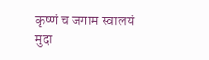कृष्णं च जगाम स्वालयं मुदा